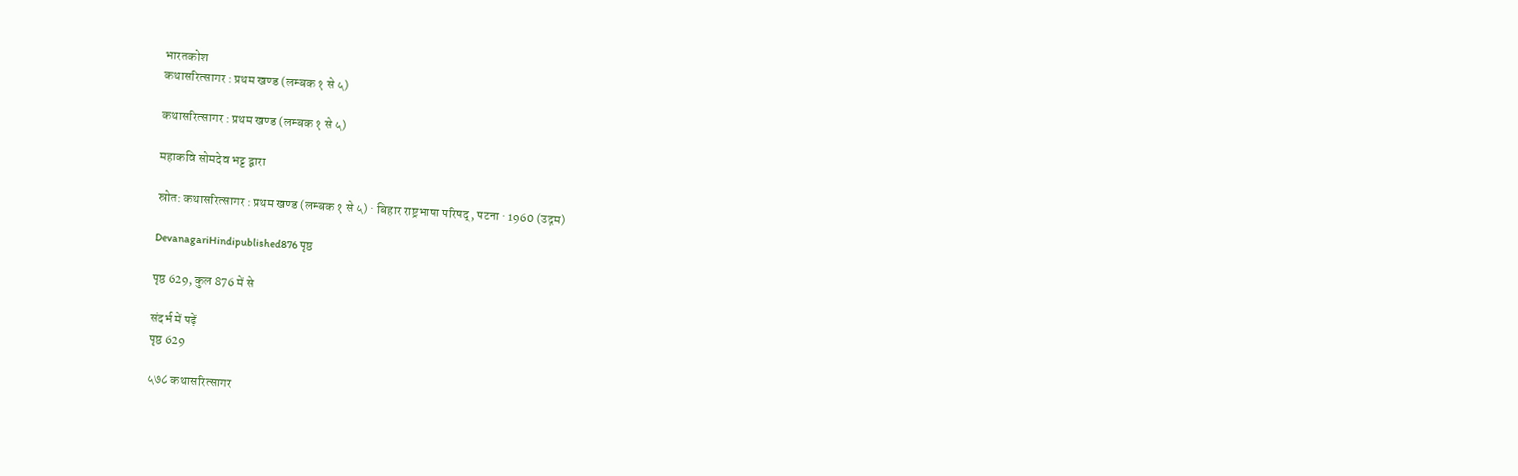भारतकोश
कथासरित्सागर : प्रथम खण्ड (लम्बक १ से ५)

कथासरित्सागर : प्रथम खण्ड (लम्बक १ से ५)

महाकवि सोमदेव भट्ट द्वारा

स्रोत: कथासरित्सागर : प्रथम खण्ड (लम्बक १ से ५) · बिहार राष्ट्रभाषा परिषद्, पटना · 1960 (उद्गम)

DevanagariHindipublished876 पृष्ठ

पृष्ठ 629, कुल 876 में से

संदर्भ में पढ़ें
पृष्ठ 629

५७८ कथासरित्सागर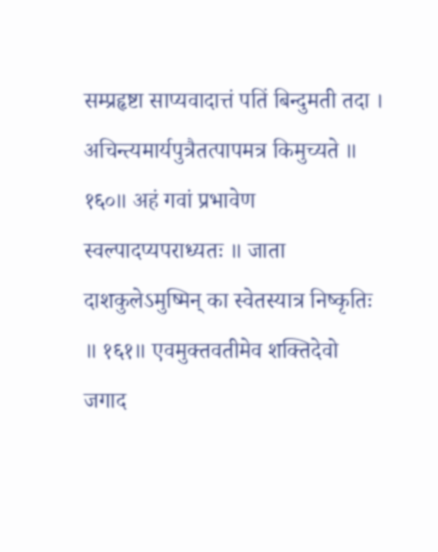सम्प्रहृष्टा साप्यवादात्तं पतिं बिन्दुमती तदा । अचिन्त्यमार्यपुत्रैतत्पापमत्र किमुच्यते ॥ १६०॥ अहं गवां प्रभावेण स्वल्पादप्यपराध्यतः ॥ जाता दाशकुलेऽमुष्मिन् का स्वेतस्यात्र निष्कृतिः ॥ १६१॥ एवमुक्तवतीमेव शक्तिदेवो जगाद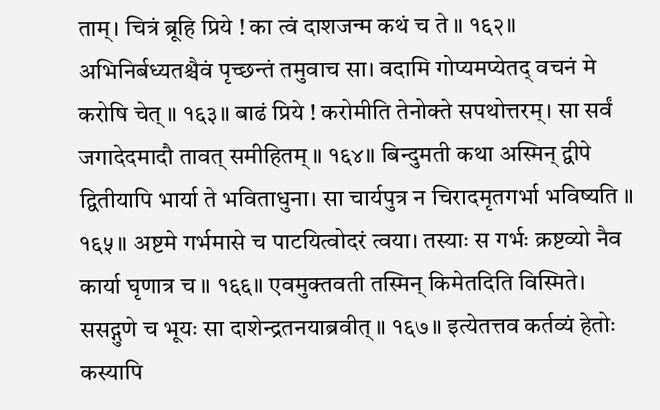ताम्। चित्रं ब्रूहि प्रिये ! का त्वं दाशजन्म कथं च ते ॥ १६२॥ अभिनिर्बध्यतश्चैवं पृच्छन्तं तमुवाच सा। वदामि गोप्यमप्येतद् वचनं मे करोषि चेत् ॥ १६३॥ बाढं प्रिये ! करोमीति तेनोक्ते सपथोत्तरम्। सा सर्वं जगादेदमादौ तावत् समीहितम् ॥ १६४॥ बिन्दुमती कथा अस्मिन् द्वीपे द्वितीयापि भार्या ते भविताधुना। सा चार्यपुत्र न चिरादमृतगर्भा भविष्यति ॥ १६५॥ अष्टमे गर्भमासे च पाटयित्वोदरं त्वया। तस्याः स गर्भः क्रष्टव्यो नैव कार्या घृणात्र च ॥ १६६॥ एवमुक्तवती तस्मिन् किमेतदिति विस्मिते। ससद्गुणे च भूयः सा दाशेन्द्रतनयाब्रवीत् ॥ १६७॥ इत्येतत्तव कर्तव्यं हेतोः कस्यापि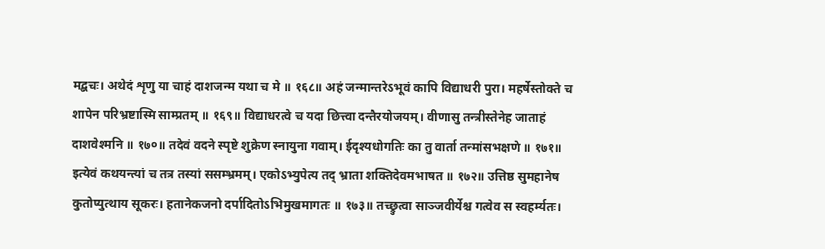मद्बचः। अथेदं शृणु या चाहं दाशजन्म यथा च मे ॥ १६८॥ अहं जन्मान्तरेऽभूवं कापि विद्याधरी पुरा। महर्षेस्तोक्ते च शापेन परिभ्रष्टास्मि साम्प्रतम् ॥ १६९॥ विद्याधरत्वे च यदा छित्त्वा दन्तैरयोजयम्। वीणासु तन्त्रीस्तेनेह जाताहं दाशवेश्मनि ॥ १७०॥ तदेवं वदने स्पृष्टे शुक्रेण स्नायुना गवाम्। ईदृश्यधोगतिः का तु वार्ता तन्मांसभक्षणे ॥ १७१॥ इत्येवं कथयन्त्यां च तत्र तस्यां ससम्भ्रमम्। एकोऽभ्युपेत्य तद् भ्राता शक्तिदेवमभाषत ॥ १७२॥ उत्तिष्ठ सुमहानेष कुतोप्युत्थाय सूकरः। हतानेकजनो दर्पादितोऽभिमुखमागतः ॥ १७३॥ तच्छ्रुत्वा साञ्जवीर्येश्च गत्वेव स स्वहर्म्यतः।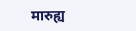मारुह्य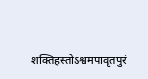शक्तिहस्तोऽश्वमपावृतपुरं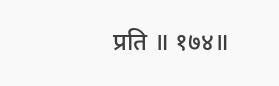प्रति ॥ १७४॥